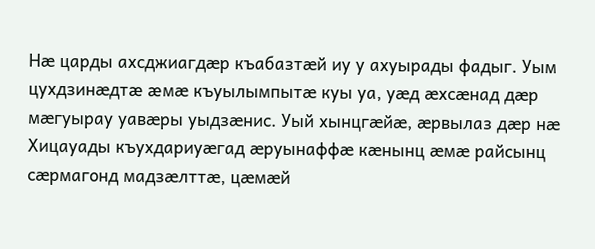Нæ царды ахсджиагдæр къабазтæй иу у ахуырады фадыг. Уым цухдзинæдтæ æмæ къуылымпытæ куы уа, уæд æхсæнад дæр мæгуырау уавæры уыдзæнис. Уый хынцгæйæ, æрвылаз дæр нæ Хицауады къухдариуæгад æруынаффæ кæнынц æмæ райсынц сæрмагонд мадзæлттæ, цæмæй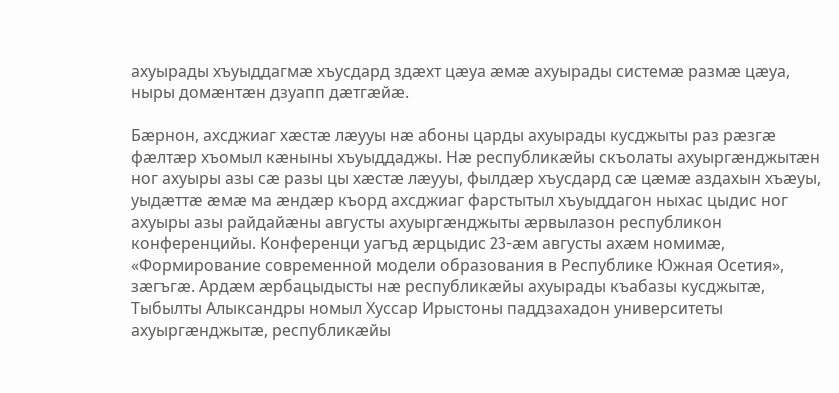ахуырады хъуыддагмæ хъусдард здæхт цæуа æмæ ахуырады системæ размæ цæуа, ныры домæнтæн дзуапп дæтгæйæ.

Бæрнон, ахсджиаг хæстæ лæууы нæ абоны царды ахуырады кусджыты раз рæзгæ фæлтæр хъомыл кæныны хъуыддаджы. Нæ республикæйы скъолаты ахуыргæнджытæн ног ахуыры азы сæ разы цы хæстæ лæууы, фылдæр хъусдард сæ цæмæ аздахын хъæуы, уыдæттæ æмæ ма æндæр къорд ахсджиаг фарстытыл хъуыддагон ныхас цыдис ног   ахуыры азы райдайæны августы ахуыргæнджыты æрвылазон республикон конференцийы. Конференци уагъд æрцыдис 23-æм августы ахæм номимæ, «Формирование современной модели образования в Республике Южная Осетия», зæгъгæ. Ардæм æрбацыдысты нæ республикæйы ахуырады къабазы кусджытæ, Тыбылты Алыксандры номыл Хуссар Ирыстоны паддзахадон университеты ахуыргæнджытæ, республикæйы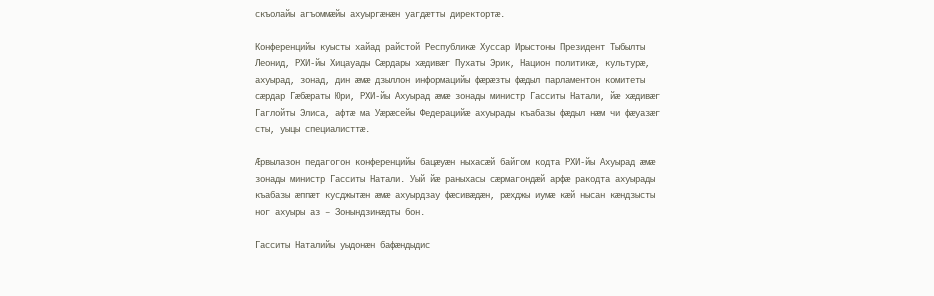скъолайы агъоммæйы ахуыргæнæн уагдæтты директортæ.

Конференцийы куысты хайад райстой Республикæ Хуссар Ирыстоны Президент Тыбылты Леонид, РХИ-йы Хицауады Сæрдары хæдивæг Пухаты Эрик, Национ политикæ, культурæ, ахуырад, зонад, дин æмæ дзыллон информацийы фæрæзты фæдыл парламентон комитеты сæрдар Гæбæраты Юри, РХИ-йы Ахуырад æмæ зонады министр Гасситы Натали, йæ хæдивæг Гаглойты Элиса, афтæ ма Уæрæсейы Федерацийæ ахуырады къабазы фæдыл нæм чи фæуазæг сты, уыцы специалисттæ.

Æрвылазон педагогон конференцийы бацæуæн ныхасæй байгом кодта РХИ-йы Ахуырад æмæ зонады министр Гасситы Натали. Уый йæ раныхасы сæрмагондæй арфæ ракодта ахуырады къабазы æппæт кусджытæн æмæ ахуырдзау фæсивæдæн, рæхджы иумæ кæй нысан кæндзысты ног ахуыры аз – Зонындзинæдты бон.

Гасситы Наталийы уыдонæн бафæндыдис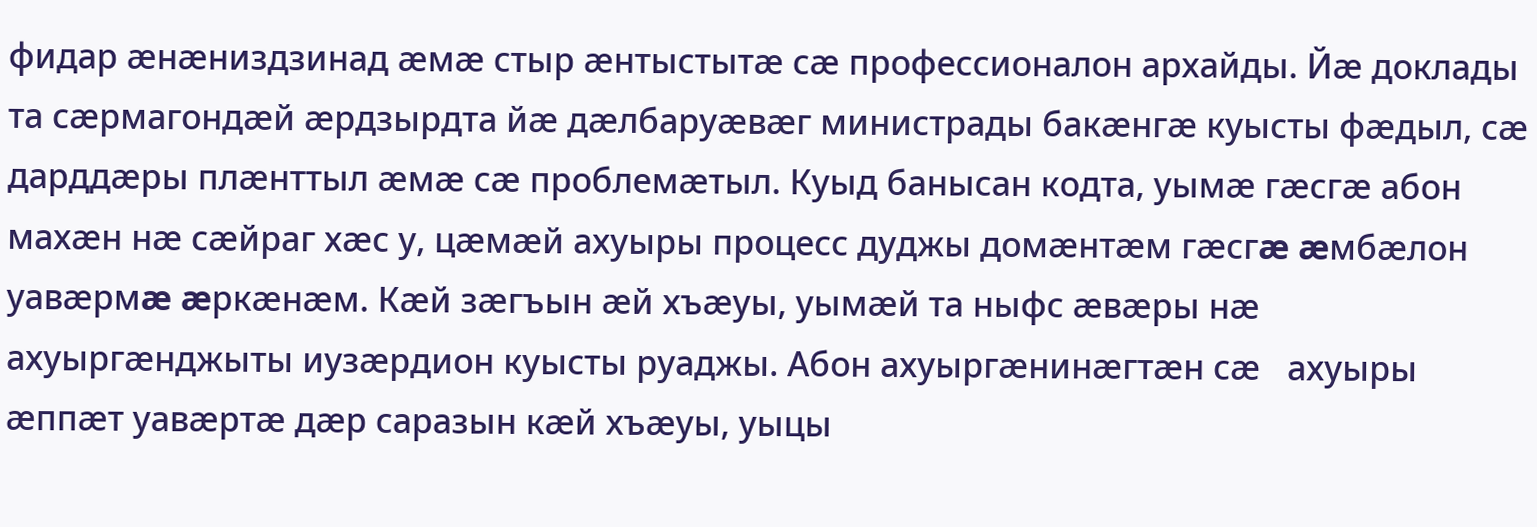фидар æнæниздзинад æмæ стыр æнтыстытæ сæ профессионалон архайды. Йæ доклады та сæрмагондæй æрдзырдта йæ дæлбаруæвæг министрады бакæнгæ куысты фæдыл, сæ дарддæры плæнттыл æмæ сæ проблемæтыл. Куыд банысан кодта, уымæ гæсгæ абон махæн нæ сæйраг хæс у, цæмæй ахуыры процесс дуджы домæнтæм гæсгæ æмбæлон уавæрмæ æркæнæм. Кæй зæгъын æй хъæуы, уымæй та ныфс æвæры нæ ахуыргæнджыты иузæрдион куысты руаджы. Абон ахуыргæнинæгтæн сæ   ахуыры æппæт уавæртæ дæр саразын кæй хъæуы, уыцы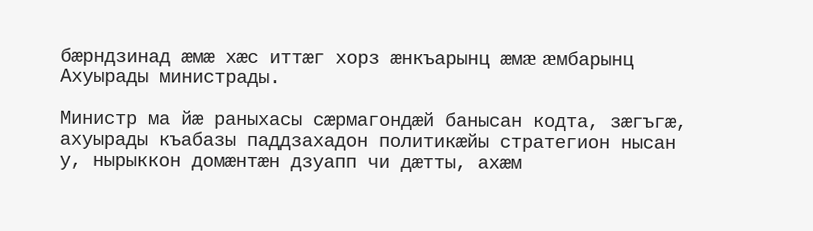бæрндзинад æмæ хæс иттæг хорз æнкъарынц æмæ æмбарынц Ахуырады министрады.

Министр ма йæ раныхасы сæрмагондæй банысан кодта, зæгъгæ, ахуырады къабазы паддзахадон политикæйы стратегион нысан у, нырыккон домæнтæн дзуапп чи дæтты, ахæм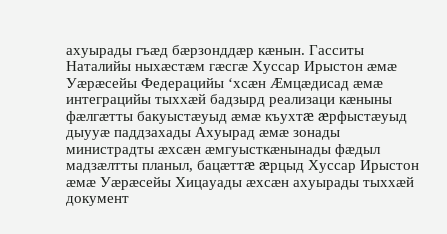ахуырады гъæд бæрзонддæр кæнын. Гасситы Наталийы ныхæстæм гæсгæ Хуссар Ирыстон æмæ Уæрæсейы Федерацийы ‘хсæн Æмцæдисад æмæ интеграцийы тыххæй бадзырд реализаци кæныны фæлгæтты бакуыстæуыд æмæ къухтæ æрфыстæуыд дыууæ паддзахады Ахуырад æмæ зонады министрадты æхсæн æмгуысткæнынады фæдыл мадзæлтты планыл, бацæттæ æрцыд Хуссар Ирыстон æмæ Уæрæсейы Хицауады æхсæн ахуырады тыххæй документ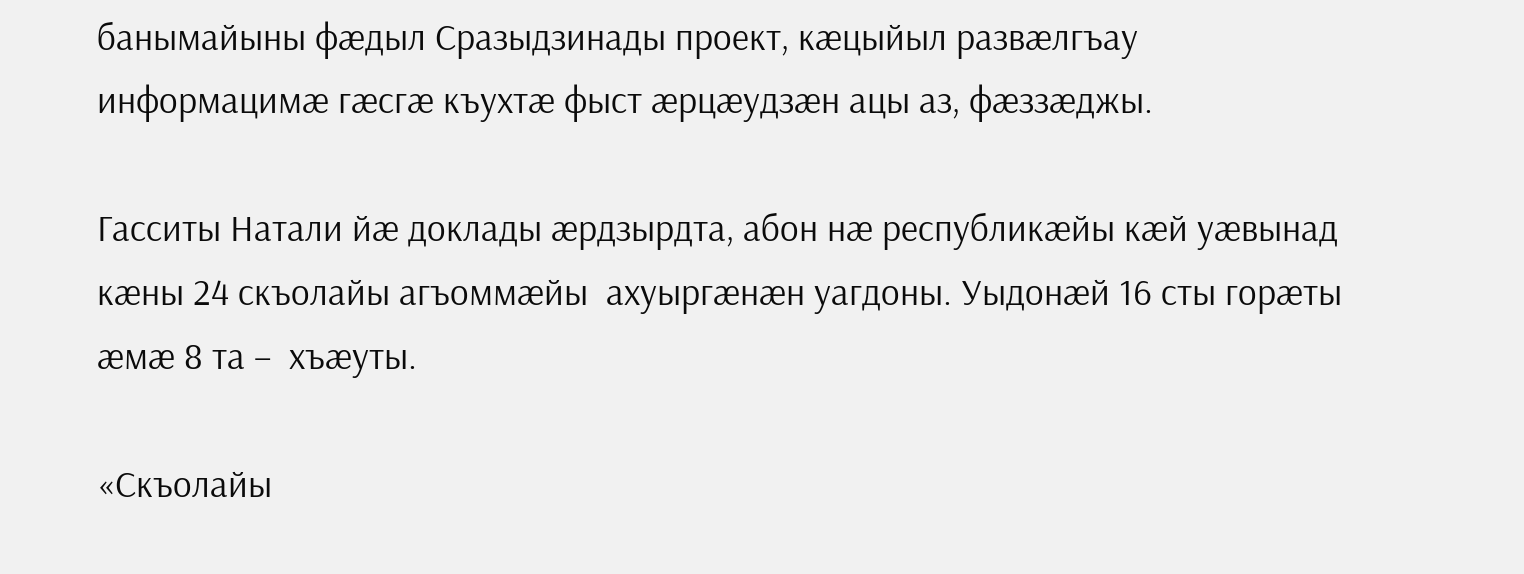банымайыны фæдыл Сразыдзинады проект, кæцыйыл развæлгъау информацимæ гæсгæ къухтæ фыст æрцæудзæн ацы аз, фæззæджы.

Гасситы Натали йæ доклады æрдзырдта, абон нæ республикæйы кæй уæвынад кæны 24 скъолайы агъоммæйы  ахуыргæнæн уагдоны. Уыдонæй 16 сты горæты æмæ 8 та –  хъæуты.

«Скъолайы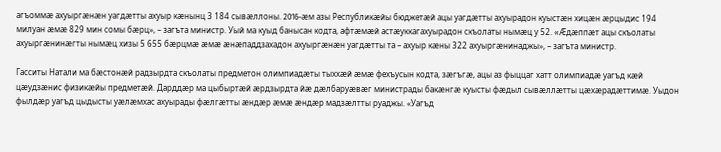агъоммæ ахуыргæнæн уагдæтты ахуыр кæнынц 3 184 сывæллоны. 2016-æм азы Республикæйы бюджетæй ацы уагдæтты ахуырадон куыстæн хицæн æрцыдис 194 милуан æмæ 829 мин сомы бæрц», – загъта министр. Уый ма куыд банысан кодта, афтæмæй астæуккагахуырадон скъолаты нымæц у 52. «Æдæппæт ацы скъолаты ахуыргæнинæгты нымæц хизы 5 655 бæрцмæ æмæ æнæпаддзахадон ахуыргæнæн уагдæтты та – ахуыр кæны 322 ахуыргæнинаджы», – загъта министр.

Гасситы Натали ма бæстонæй радзырдта скъолаты предметон олимпиадæты тыххæй æмæ фехъусын кодта, зæгъгæ, ацы аз фыццаг хатт олимпиадæ уагъд кæй цæудзæнис физикæйы предметæй. Дарддæр ма цыбыртæй æрдзырдта йæ дæлбаруæвæг министрады бакæнгæ куысты фæдыл сывæллæтты цæхæрадæттимæ. Уыдон фылдæр уагъд цыдысты уæлæмхас ахуырады фæлгæтты æндæр æмæ æндæр мадзæлтты руаджы. «Уагъд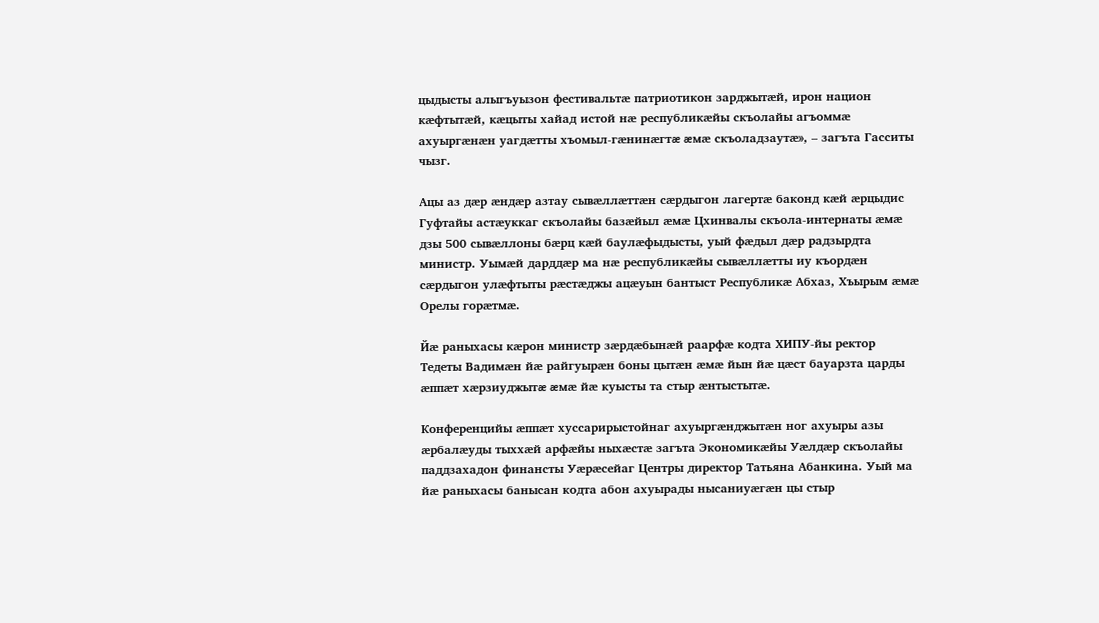цыдысты алыгъуызон фестивальтæ патриотикон зарджытæй, ирон национ кæфтытæй, кæцыты хайад истой нæ республикæйы скъолайы агъоммæ ахуыргæнæн уагдæтты хъомыл-гæнинæгтæ æмæ скъоладзаутæ», – загъта Гасситы чызг.

Ацы аз дæр æндæр азтау сывæллæттæн сæрдыгон лагертæ баконд кæй æрцыдис Гуфтайы астæуккаг скъолайы базæйыл æмæ Цхинвалы скъола-интернаты æмæ дзы 500 сывæллоны бæрц кæй баулæфыдысты, уый фæдыл дæр радзырдта министр. Уымæй дарддæр ма нæ республикæйы сывæллæтты иу къордæн сæрдыгон улæфтыты рæстæджы ацæуын бантыст Республикæ Абхаз, Хъырым æмæ Орелы горæтмæ.

Йæ раныхасы кæрон министр зæрдæбынæй раарфæ кодта ХИПУ-йы ректор Тедеты Вадимæн йæ райгуырæн боны цытæн æмæ йын йæ цæст бауарзта царды æппæт хæрзиуджытæ æмæ йæ куысты та стыр æнтыстытæ.

Конференцийы æппæт хуссарирыстойнаг ахуыргæнджытæн ног ахуыры азы æрбалæуды тыххæй арфæйы ныхæстæ загъта Экономикæйы Уæлдæр скъолайы паддзахадон финансты Уæрæсейаг Центры директор Татьяна Абанкина. Уый ма йæ раныхасы банысан кодта абон ахуырады нысаниуæгæн цы стыр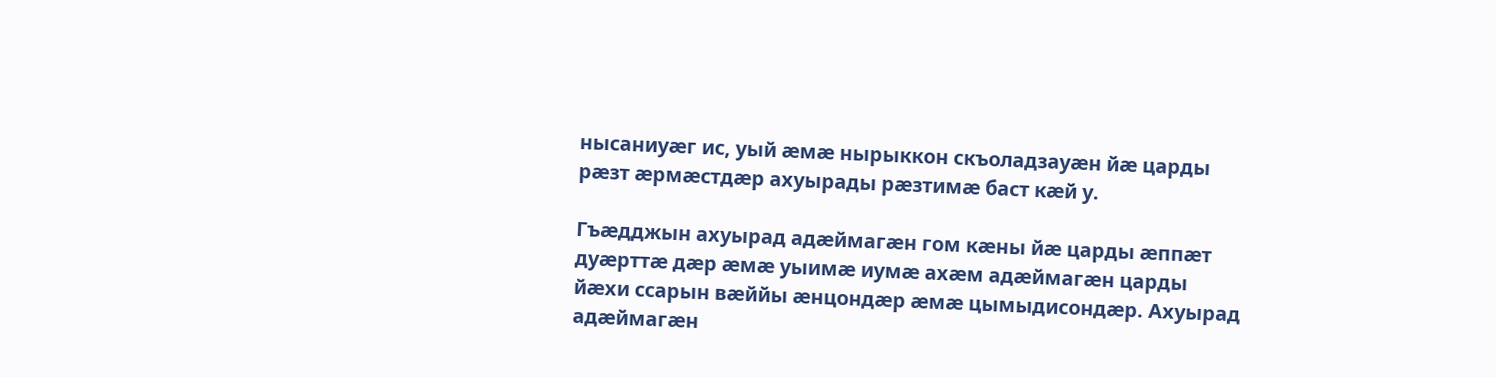нысаниуæг ис, уый æмæ нырыккон скъоладзауæн йæ царды рæзт æрмæстдæр ахуырады рæзтимæ баст кæй у.

Гъæдджын ахуырад адæймагæн гом кæны йæ царды æппæт дуæрттæ дæр æмæ уыимæ иумæ ахæм адæймагæн царды йæхи ссарын вæййы æнцондæр æмæ цымыдисондæр. Ахуырад адæймагæн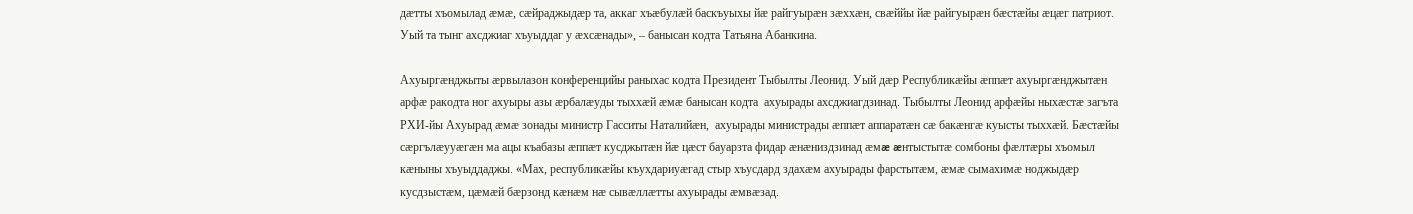дæтты хъомылад æмæ, сæйраджыдæр та, аккаг хъæбулæй баскъуыхы йæ райгуырæн зæххæн, свæййы йæ райгуырæн бæстæйы æцæг патриот. Уый та тынг ахсджиаг хъуыддаг у æхсæнады», – банысан кодта Татьяна Абанкина.

Ахуыргæнджыты æрвылазон конференцийы раныхас кодта Президент Тыбылты Леонид. Уый дæр Республикæйы æппæт ахуыргæнджытæн арфæ ракодта ног ахуыры азы æрбалæуды тыххæй æмæ банысан кодта  ахуырады ахсджиагдзинад. Тыбылты Леонид арфæйы ныхæстæ загъта РХИ-йы Ахуырад æмæ зонады министр Гасситы Наталийæн,  ахуырады министрады æппæт аппаратæн сæ бакæнгæ куысты тыххæй. Бæстæйы сæргълæууæгæн ма ацы къабазы æппæт кусджытæн йæ цæст бауарзта фидар æнæниздзинад æмæ æнтыстытæ сомбоны фæлтæры хъомыл кæныны хъуыддаджы. «Мах, республикæйы къухдариуæгад стыр хъусдард здахæм ахуырады фарстытæм, æмæ сымахимæ ноджыдæр кусдзыстæм, цæмæй бæрзонд кæнæм нæ сывæллæтты ахуырады æмвæзад.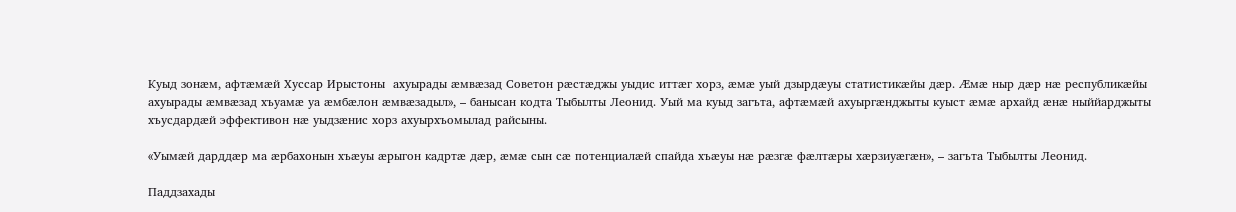Куыд зонæм, афтæмæй Хуссар Ирыстоны  ахуырады æмвæзад Советон рæстæджы уыдис иттæг хорз, æмæ уый дзырдæуы статистикæйы дæр. Æмæ ныр дæр нæ республикæйы ахуырады æмвæзад хъуамæ уа æмбæлон æмвæзадыл», – банысан кодта Тыбылты Леонид. Уый ма куыд загъта, афтæмæй ахуыргæнджыты куыст æмæ архайд æнæ ныййарджыты хъусдардæй эффективон нæ уыдзæнис хорз ахуырхъомылад райсыны.

«Уымæй дарддæр ма æрбахонын хъæуы æрыгон кадртæ дæр, æмæ сын сæ потенциалæй спайда хъæуы нæ рæзгæ фæлтæры хæрзиуæгæн», – загъта Тыбылты Леонид.

Паддзахады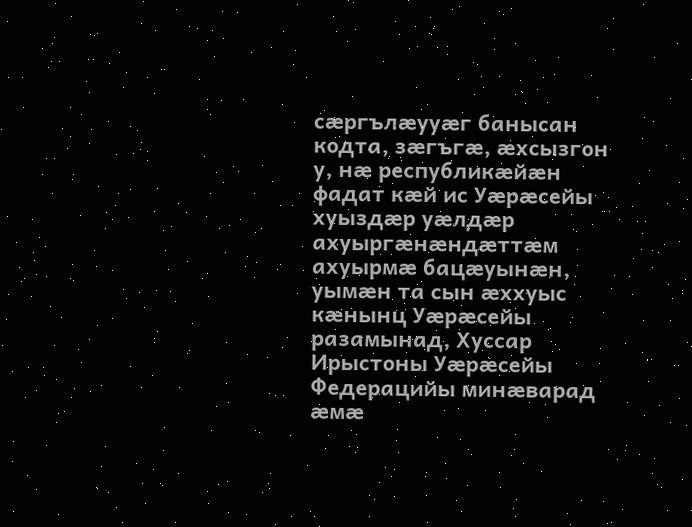сæргълæууæг банысан кодта, зæгъгæ, æхсызгон у, нæ республикæйæн фадат кæй ис Уæрæсейы хуыздæр уæлдæр ахуыргæнæндæттæм ахуырмæ бацæуынæн, уымæн та сын æххуыс кæнынц Уæрæсейы разамынад, Хуссар Ирыстоны Уæрæсейы Федерацийы минæварад æмæ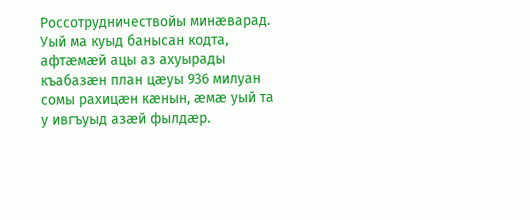Россотрудничествойы минæварад. Уый ма куыд банысан кодта, афтæмæй ацы аз ахуырады къабазæн план цæуы 936 милуан сомы рахицæн кæнын, æмæ уый та у ивгъуыд азæй фылдæр.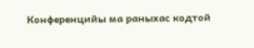Конференцийы ма раныхас кодтой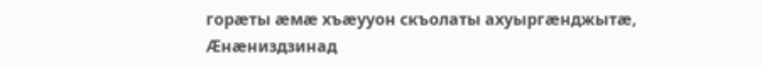горæты æмæ хъæууон скъолаты ахуыргæнджытæ, Æнæниздзинад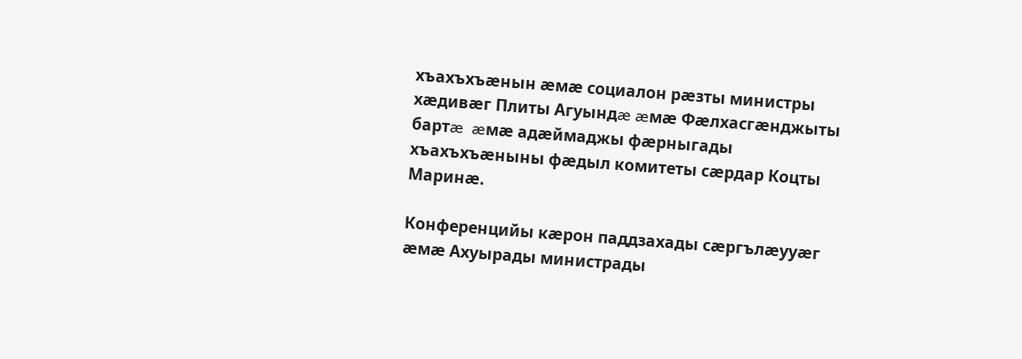хъахъхъæнын æмæ социалон рæзты министры хæдивæг Плиты Агуындæ æмæ Фæлхасгæнджыты бартæ  æмæ адæймаджы фæрныгады хъахъхъæныны фæдыл комитеты сæрдар Коцты Маринæ.

Конференцийы кæрон паддзахады сæргълæууæг æмæ Ахуырады министрады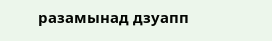разамынад дзуапп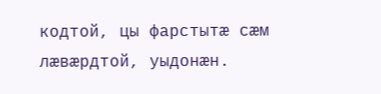кодтой, цы фарстытæ сæм лæвæрдтой, уыдонæн.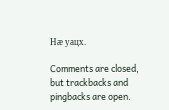Нæ уацх.

Comments are closed, but trackbacks and pingbacks are open.